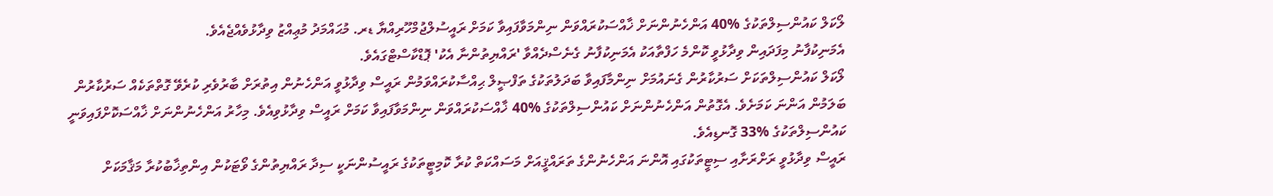ލޯކަލް ކައުންސިލްތަކުގެ %40 އަންހެނުންނަށް ޚާއްސަކުރައްވަން ނިންމަވާފައިވާ ކަމަށް ރައީސުލްޖުމްހޫރިއްޔާ ޑރ. މުޙައްމަދު މުޢިއްޒު ވިދާޅުވެއްޖެއެވެ.
އެމަނިކުފާނު މިފަދައިން ވިދާޅުވީ ކޮންމެ ހަފްތާއަކު އެމަނިކުފާނު ގެނެސްދެއްވާ 'ރައްޔިތުންނާ އެކު' ޕޮޑްކާސްޓްގައެވެ.
ލޯކަލް ކައުންސިލްތަކަށް ސަރުކާރުން ގެނައުމަށް ނިންމާފައިވާ ބަދަލުތަކުގެ ތަފްޞީލް ޙިއްސާކުރައްވަމުން ރައީސް ވިދާޅުވީ އަންހެނުން އިތުރަށް ބާރުވެރި ކުރެވޭ ގޮތްތަކެއް ސަރުކާރުން ބަލަމުން އަންނަ ކަމަށެވެ. އެގޮތުން އަންހެނުންނަށް ކައުންސިލްތަކުގެ %40 ޚާއްސަކުރައްވަން ނިންމަވާފައިވާ ކަމަށް ރައީސް ވިދާޅުވިއެވެ. މިހާރު އަންހެނުންނަށް ޚާއްސަކޮށްފައިވަނީ ކައުންސިލްތަކުގެ %33 ގޮނޑިއެވެ.
ރައީސް ވިދާޅުވީ ރަށްރަށާއި ސިޓީތަކުގައި އޮންނަ އަންހެނުންގެ ތަރައްޤީއަށް މަސައްކަތް ކުރާ ކޮމިޓީތަކުގެ ރައީސުންނަކީ ސިދާ ރައްޔިތުންގެ ވޯޓަކުން އިންތިޚާބުކުރާ މަޤާމަކަށް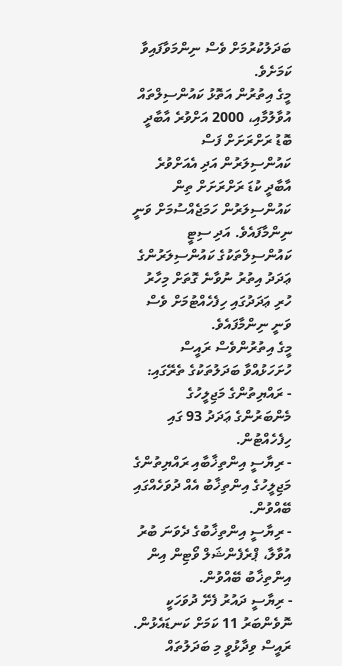ބަދަލުކުރުމަށް ވެސް ނިންމަވާފައިވާ ކަމަށެވެ.
މީގެ އިތުރުން އަތޮޅު ކައުންސިލްތައް އުވާލުމާއި، 2000 އަށްވުރެ އާބާދީ ބޮޑު ރަށްރަށަށް ފަސް ކައުންސިލަރުން އަދި އެއަށްވުރެ އާބާދީ ކުޑަ ރަށްރަށަށް ތިން ކައުންސިލަރުން ހަމަޖެއްސުމަށް ވަނީ ނިންމާފައެވެ. އަދި ސިޓީ ކައުންސިލްތަކުގެ ކައުންސިލަރުންގެ ޢަދަދު އިތުރު ނުވާނެ ގޮތަށް މިހާރު ހުރި ޢަދަދުގައި ހިފެހެއްޓުމަށް ވެސް ވަނީ ނިންމާފައެވެ.
މީގެ އިތުރުންވެސް ރައީސް ހުށަހަޅުއްވާ ބަދަލުތަކުގެ ތެރޭގައި:
- ރައްޔިތުންގެ މަޖިލީހުގެ މެންބަރުންގެ ޢަދަދު 93 ގައި ހިފެހެއްޓުން.
- ރިޔާސީ އިންތިޚާބާއި ރައްޔިތުންގެ މަޖިލީހުގެ އިންތިޚާބު އެއް ދުވަހެއްގައި ބޭއްވުން.
- ރިޔާސީ އިންތިޚާބުގެ ދެވަނަ ބުރު އުވާލާ، ޕްރެފެންޝަލް ވޯޓިން އިން އިންތިޚާބު ބޭއްވުން.
- ރިޔާސީ ދައުރު ފެށޭ ދުވަހަކީ ނޮވެންބަރު 11 ކަމަށް ކަނޑައެޅުން.
ރައީސް ވިދާޅުވީ މި ބަދަލުތައް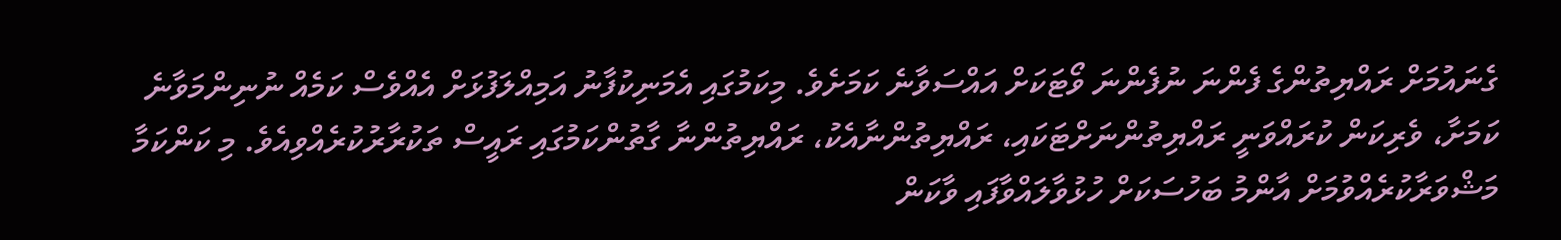ގެނައުމަށް ރައްޔިތުންގެ ފެންނަ ނުފެންނަ ވޯޓަކަށް އައްސަވާނެ ކަމަށެވެ. މިކަމުގައި އެމަނިކުފާނު އަމިއްލަފުޅަށް އެއްވެސް ކަމެއް ނުނިންމަވާނެ ކަމަށާ، ވެރިކަން ކުރައްވަނީ ރައްޔިތުންނަށްޓަކައި، ރައްޔިތުންނާއެކު، ރައްޔިތުންނާ ގާތުންކަމުގައި ރައީސް ތަކުރާރުކުރެއްވިއެވެ. މި ކަންކަމާ މަޝްވަރާކުރެއްވުމަށް އާންމު ބަހުސަކަށް ހުޅުވާލައްވާފައި ވާކަން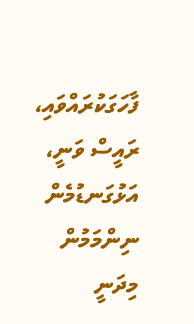ފާހަގަކުރައްވައި، ރައީސް ވަނީ، އަޅުގަނޑުމެން ނިންމަމުން މިދަނީ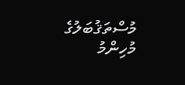މުސްތަޤުބަލުގެ މުހިންމު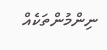ނިންމުންތަކެއް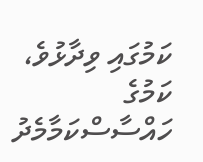ކަމުގައި ވިދާޅުވެ، ކަމުގެ ހައްސާސްކަމާމެދު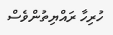ހުރިހާ ރައްޔިތުންވެސް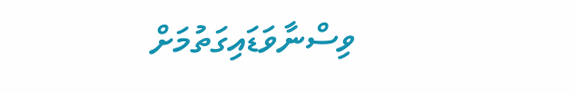ވިސްނާވަޑައިގަތުމަށް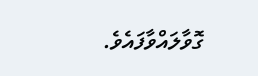ގޮވާލައްވާފައެވެ.